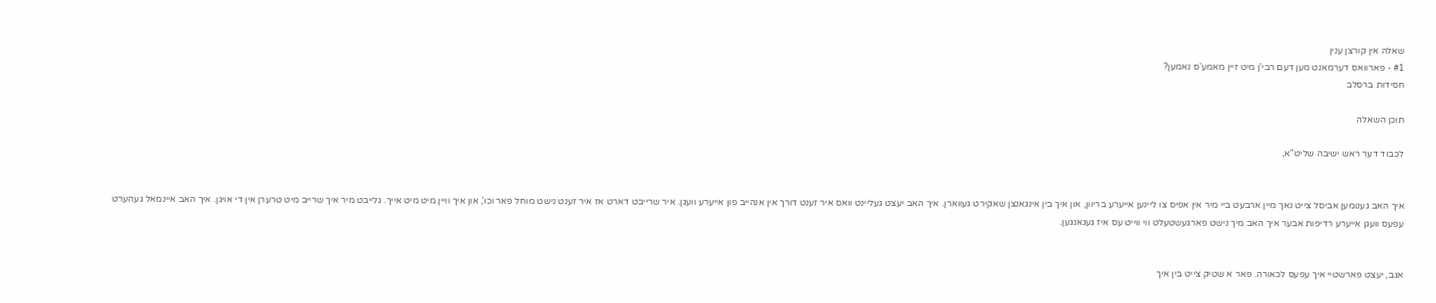שאלה אין קורצן ענין
#1 - פארוואס דערמאנט מען דעם רבי'ן מיט זיין מאמע'ס נאמען?
חסידות ברסלב

תוכן השאלה

לכבוד דער ראש ישיבה שליט"א,


איך האב גענומען אביסל צייט נאך מיין ארבעט ביי מיר אין אפיס צו ליינען אייערע בריוון, און איך בין אינגאנצן שאקירט געווארן. איך האב יעצט געליינט וואס איר זענט דורך אין אנהייב פון אייערע וועגן. איר שרייבט דארט אז איר זענט נישט מוחל פאר וכו', און איך וויין מיט מיט אייך. גלייבט מיר איך שרייב מיט טרערן אין די אויגן. איך האב איינמאל געהערט עפעס וועגן אייערע רדיפות אבער איך האב מיך נישט פארגעשטעלט ווי ווייט עס איז געגאנגען.


אגב, יעצט פארשטיי איך עפעס לכאורה. פאר א שטיק צייט בין איך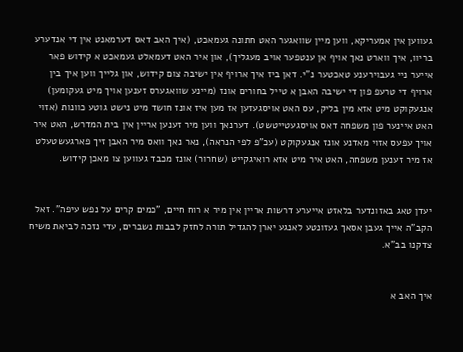געווען אין אמעריקא, ווען מיין שוואגער האט חתונה געמאכט, (איך האב דאס דערמאנט אין די אנדערע בריוו, איך ווארט נאך אויף אן ענטפער אויב מעגליך), און איר האט דעמאלט געמאכט א קידוש פאר אייער ניי געבוירענע טאכטער נ"י. דאן ביז איך ארויף אין ישיבה צום קידוש, און גלייך ווען איך בין ארויף די טרעפ פון די ישיבה האבן א טייל בחורים אונז (מיינע שוואגערס זענען אויך מיט געקומען) אנגעקוקט מיט אזא מין בליק, עס האט אויסגעזען אז מען איז אונז חושד מיט נישט גוטע כוונות (אזוי האט איינער פון משפחה דאס אויסגעטייטשט). דערנאך ווען מיר זענען אריין אין בית המדרש, האט איר אויך עפעס אזוי מאדנע אונז אנגעקוקט (עכ"פ לפי הנראה), נאר נאך וואס מיר האבן זיך פארגעשטעלט אז מיר זענען משפחה, האט איר מיט אזא רואיגקייט (שחרור) אונז מכבד געווען צו מאכן קידוש.


יעדן טאג באזונדער בלאזט אייערע דרשות אריין אין מיר א רוח חיים, "כמים קרים על נפש עיפה". זאל הקב"ה אייך געבן אסאך געזונטע לאנגע יארן להגדיל תורה לחזק לבבות נשברים, עדי נזכה לביאת משיח צדקנו בב"א.


איך האב א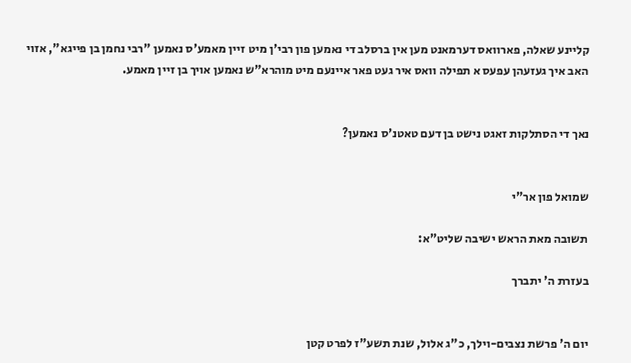קליינע שאלה, פארוואס דערמאנט מען אין ברסלב די נאמען פון רבי'ן מיט זיין מאמע'ס נאמען "רבי נחמן בן פייגא", אזוי האב איך געזעהן עפעס א תפילה וואס איר געט פאר איינעם מיט מוהרא"ש נאמען אויך בן זיין מאמע.


נאך די הסתלקות זאגט נישט בן דעם טאטנ'ס נאמען?


שמואל פון אר"י

תשובה מאת הראש ישיבה שליט"א:

בעזרת ה' יתברך


יום ה' פרשת נצבים-וילך, כ"ג אלול, שנת תשע"ז לפרט קטן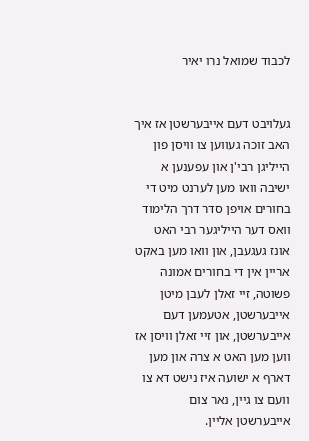לכבוד שמואל נרו יאיר


געלויבט דעם אייבערשטן אז איך האב זוכה געווען צו וויסן פון הייליגן רבי'ן און עפענען א ישיבה וואו מען לערנט מיט די בחורים אויפן סדר דרך הלימוד וואס דער הייליגער רבי האט אונז געגעבן, און וואו מען באקט אריין אין די בחורים אמונה פשוטה, זיי זאלן לעבן מיטן אייבערשטן, אטעמען דעם אייבערשטן, און זיי זאלן וויסן אז ווען מען האט א צרה און מען דארף א ישועה איז נישט דא צו וועם צו גיין, נאר צום אייבערשטן אליין.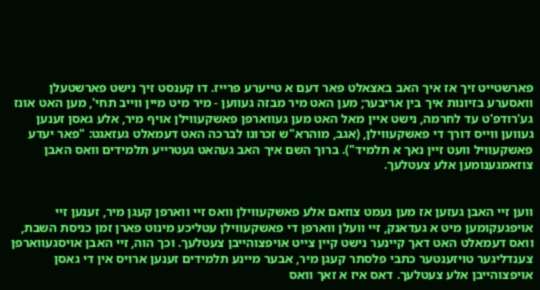פארשטייט זיך אז איך האב באצאלט פאר דעם א טייערע פרייז. דו קענסט זיך נישט פארשטעלן וואסערע בזיונות איך בין אריבער; מען האט מיר מבזה געווען - מיר מיט מיין ווייב תחי', מען האט אונז גע'רודפ'ט עד לחרמה, נישט איין מאל האט מען געווארפן פאשקעווילן אויף מיר, אלע גאסן זענען געווען ווייס דורך די פאשקעווילן, (אגב, מוהרא"ש זכרונו לברכה האט דעמאלט געזאגט: "פאר יעדע פאשקעוויל וועט זיין נאך א תלמיד"). ברוך השם איך האב געהאט געטרייע תלמידים וואס האבן צוזאמגענומען אלע צעטלעך.


ווען זיי האבן געזען אז מען נעמט צוזאם אלע פאשקעווילן וואס זיי ווארפן קעגן מיר, זענען זיי אויפגעקומען מיט א געדאנק, זיי וועלן ווארפן די פאשקעווילן עטליכע מינוט פארן זמן כניסת השבת, וואס דעמאלט האט דאך קיינער נישט קיין צייט אויפצוהייבן צעטלעך. וכך הוה, זיי האבן אויסגעווארפן צענדליגער טויזענטער כתבי פלסתר קעגן מיר, אבער מיינע תלמידים זענען ארויס אין די גאסן אויפצוהייבן אלע צעטלעך. דאס איז א זאך וואס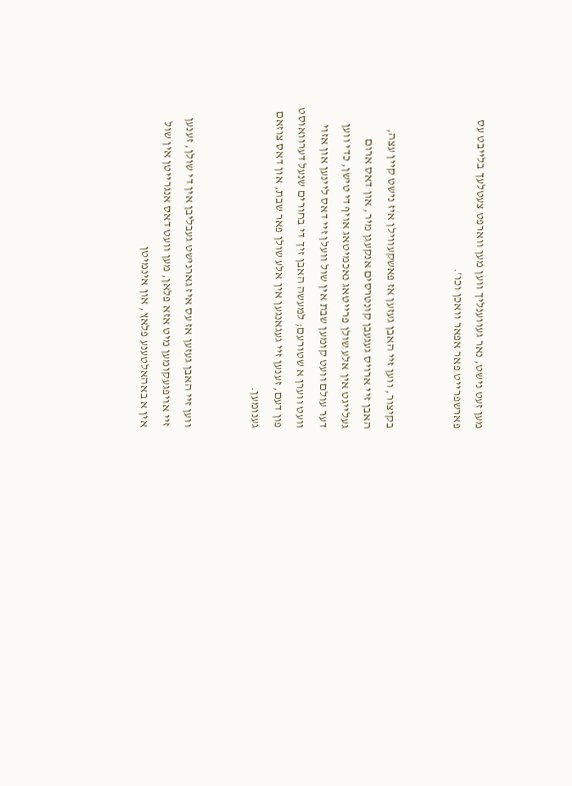מען זעט נישט, נאר געווענליך ווען מען ווארפט צעטלעך בלייבט עס פארשפרייט פאר אפאר וואכן וכו'.


בקיצור, ווען זיי האבן געזען אז פאשקעווילן איז נישט קיין עצה, האבן זיי ארויס געגעבן קונטרסים אנקעגן מיר, און דאס ארום געלייגט אין אלע שולן פרייטאג נאכמיטאג אויף די טישן, כדי ווען דער עולם וועט קומען שבת אין שול וועלן זיי דאס ליינען און אזוי וועט ווערן א שטורעם; למעשה האבן זיך די בחורים שנעל דערוואוסט פון דעם, זענען זיי געגאנגען אין אלע שולן פאר שבת, און דאס צוזאם גענומען.


ווען זיי האבן געזען אז עס איז גארנישט געבליבן אין די שולן, זענען זיי אויפגעקומען מיט אזא פלאן, מען וועט דאס אנגרייטן אין שול אין א באהאלטענע פלאץ, און אינמיטן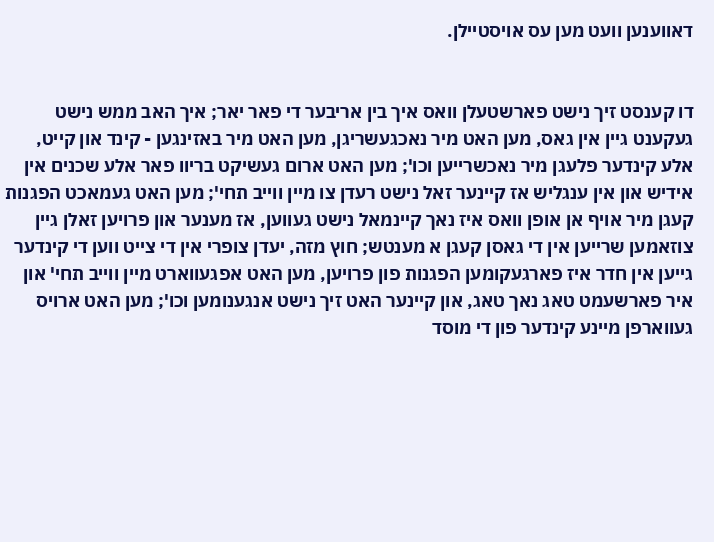דאווענען וועט מען עס אויסטיילן.


דו קענסט זיך נישט פארשטעלן וואס איך בין אריבער די פאר יאר; איך האב ממש נישט געקענט גיין אין גאס, מען האט מיר נאכגעשריגן, מען האט מיר באזינגען - קינד און קייט, אלע קינדער פלעגן מיר נאכשרייען וכו'; מען האט ארום געשיקט בריוו פאר אלע שכנים אין אידיש און אין ענגליש אז קיינער זאל נישט רעדן צו מיין ווייב תחי'; מען האט געמאכט הפגנות קעגן מיר אויף אן אופן וואס איז נאך קיינמאל נישט געווען, אז מענער און פרויען זאלן גיין צוזאמען שרייען אין די גאסן קעגן א מענטש; חוץ מזה, יעדן צופרי אין די צייט ווען די קינדער גייען אין חדר איז פארגעקומען הפגנות פון פרויען, מען האט אפגעווארט מיין ווייב תחי' און איר פארשעמט טאג נאך טאג, און קיינער האט זיך נישט אנגענומען וכו'; מען האט ארויס געווארפן מיינע קינדער פון די מוסד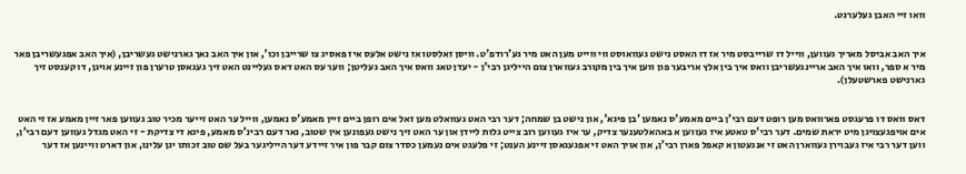וואו זיי האבן געלערנט.


איך האב אביסל מאריך געווען, ווייל דו שרייבסט מיר אז דו האסט נישט געוואוסט ווי ווייט מען האט מיר גע'רודפ'ט. וויסן זאלסטו אז נישט אלעס איז פאסיג צו שרייבן וכו', און איך האב נאך גארנישט געשריבן, (איך האב אפגעשריבן פאר מיר א ספר, וואו איך האב אריינגעשריבן וואס איך בין אלץ אריבער פון ווען איך בין מקורב געווארן צום הייליגן רבי'ן - יעדן טאג וואס איך האב געליטן; ווער עס האט דאס געליינט האט זיך געגאסן טרערן פון זיינע אויגן, דו קענסט זיך גארנישט פארשטעלן).


דאס וואס דו פרעגסט פארוואס מען רופט דעם רבי'ן ביים מאמע'ס נאמען 'בן פיגא', און נישט בן שמחה; דער רבי האט געוואלט מען זאל אים רופן ביים זיין מאמע'ס נאמען, ווייל ער האט זייער מכיר טוב געווען פאר זיין מאמע אז זי האט אים אויפגעצויגן מיט יראת שמים. דער רבי'ס טאטע איז געווען א באהאלטענער צדיק, ער איז געווען רוב צייט גלות ליידן און ער האט זיך נישט געפונען אין שטוב, נאר דעם רבינ'ס מאמע, פיגא די צדיקת - זי האט מגדל געווען דעם רבי'ן, ווען דער רבי איז געבוירן געווארן האט זי אנגעטון א קאפל פארן רבי'ן, און אויך האט זי אפגעגאסן זיינע הענט; זי פלעגט אים נעמען כסדר צום קבר פון איר זיידע דער הייליגער בעל שם טוב זכותו יגן עלינו, און דארט וויינען אז דער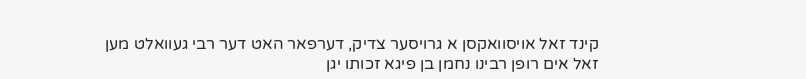קינד זאל אויסוואקסן א גרויסער צדיק, דערפאר האט דער רבי געוואלט מען זאל אים רופן רבינו נחמן בן פיגא זכותו יגן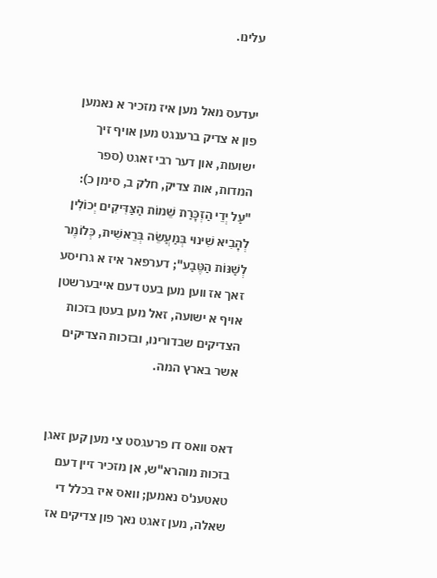עלינו.


יעדעס מאל מען איז מזכיר א נאמען פון א צדיק ברענגט מען אויף זיך ישועות, און דער רבי זאגט (ספר המדות, אות צדיק, חלק ב, סימן כ): "עַל יְדֵי הַזְכָּרַת שֵׁמוֹת הַצַּדִּיקִים יְכוֹלִין לְהָבִיא שִׁינוּי בְּמַעֲשֵׂה בְּרֵאשִׁית, כְּלוֹמֶר לְשַׁנּוֹת הַטֶּבַע"; דערפאר איז א גרויסע זאך אז ווען מען בעט דעם אייבערשטן אויף א ישועה, זאל מען בעטן בזכות הצדיקים שבדורינו, ובזכות הצדיקים אשר בארץ המה.


דאס וואס דו פרעגסט צי מען קען זאגן בזכות מוהרא"ש, אן מזכיר זיין דעם טאטענ'ס נאמען; וואס איז בכלל די שאלה, מען זאגט נאך פון צדיקים אז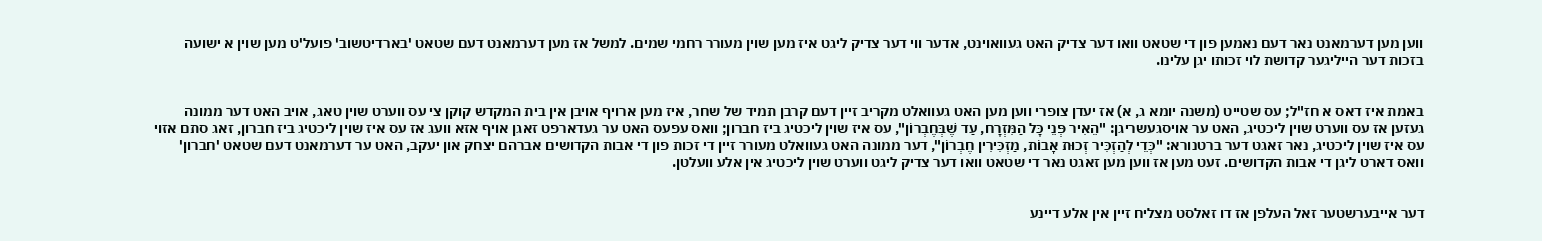ווען מען דערמאנט נאר דעם נאמען פון די שטאט וואו דער צדיק האט געוואוינט, אדער ווי דער צדיק ליגט איז מען שוין מעורר רחמי שמים. למשל אז מען דערמאנט דעם שטאט 'בארדיטשוב' פועל'ט מען שוין א ישועה בזכות דער הייליגער קדושת לוי זכותו יגן עלינו.


באמת איז דאס א חז"ל; עס שטייט (משנה יומא ג, א) אז יעדן צופרי ווען מען האט געוואלט מקריב זיין דעם קרבן תמיד של שחר, איז מען ארויף אויבן אין בית המקדש קוקן צי עס ווערט שוין טאג, אויב האט דער ממונה געזען אז עס ווערט שוין ליכטיג, האט ער אויסגעשריגן: "הֵאִיר פְּנֵי כָּל הַמִּזְרָח, עַד שֶׁבְּחֶבְרוֹן", עס איז שוין ליכטיג ביז חברון; וואס עפעס האט ער געדארפט זאגן אויף אזא וועג אז עס איז שוין ליכטיג ביז חברון, זאג סתם אזוי עס איז שוין ליכטיג, נאר זאגט דער ברטנורא: "כְּדֵי לְהַזְכִּיר זְכוּת אָבוֹת, מַזְכִּירִין חֶבְרוֹן", דער ממונה האט געוואלט מעורר זיין די זכות פון די אבות הקדושים אברהם יצחק און יעקב, האט ער דערמאנט דעם שטאט 'חברון' וואס דארט ליגן די אבות הקדושים. זעט מען אז ווען מען זאגט נאר די שטאט וואו דער צדיק ליגט ווערט שוין ליכטיג אין אלע וועלטן.


דער אייבערשטער זאל העלפן אז דו זאלסט מצליח זיין אין אלע דיינע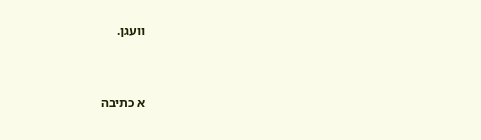וועגן.


א כתיבה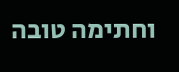וחתימה טובה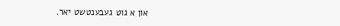און א גוט געבענטשט יאר.